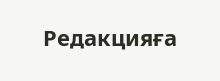Редакцияға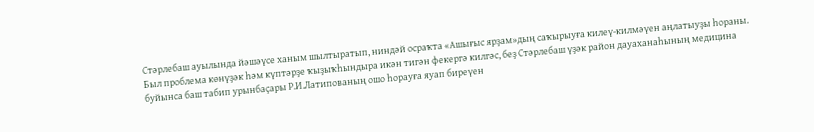Стәрлебаш ауылында йәшәүсе ханым шылтыратып, ниндәй осраҡта «Ашығыс ярҙам»дың саҡырыуға килеү-килмәүен аңлатыуҙы һораны.
Был проблема көнүҙәк һәм күптәрҙе ҡыҙыҡһындыра икән тигән фекергә килгәс, беҙ Стәрлебаш үҙәк район дауаханаһының медицина буйынса баш табип урынбаҫары Р.И.Латипованың ошо һорауға яуап биреүен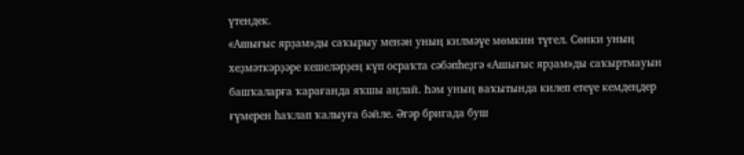үтендек.
«Ашығыс ярҙам»ды саҡырыу менән уның килмәүе мөмкин түгел. Сөнки уның хеҙмәткәрҙәре кешеләрҙең күп осраҡта сәбәпһеҙгә «Ашығыс ярҙам»ды саҡыртмауын башҡаларға ҡарағанда яҡшы аңлай. Һәм уның ваҡытында килеп етеүе кемдеңдер ғүмерен һаҡлап ҡалыуға бәйле. Әгәр бригада буш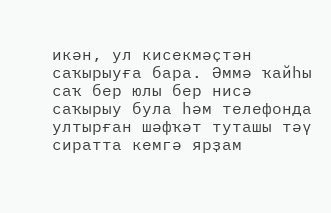икән, ул кисекмәҫтән саҡырыуға бара. Әммә ҡайһы саҡ бер юлы бер нисә саҡырыу була һәм телефонда ултырған шәфҡәт туташы тәү сиратта кемгә ярҙам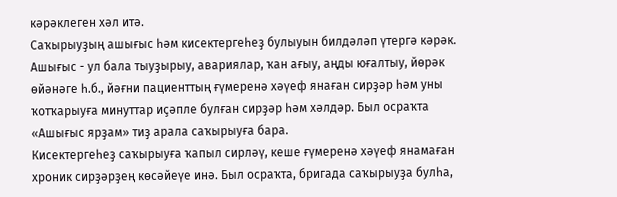кәрәклеген хәл итә.
Саҡырыуҙың ашығыс һәм кисектергеһеҙ булыуын билдәләп үтергә кәрәк. Ашығыс - ул бала тыуҙырыу, авариялар, ҡан ағыу, аңды юғалтыу, йөрәк өйәнәге һ.б., йәғни пациенттың ғүмеренә хәүеф янаған сирҙәр һәм уны ҡотҡарыуға минуттар иҫәпле булған сирҙәр һәм хәлдәр. Был осраҡта «Ашығыс ярҙам» тиҙ арала саҡырыуға бара.
Кисектергеһеҙ саҡырыуға ҡапыл сирләү, кеше ғүмеренә хәүеф янамаған хроник сирҙәрҙең көсәйеүе инә. Был осраҡта, бригада саҡырыуҙа булһа,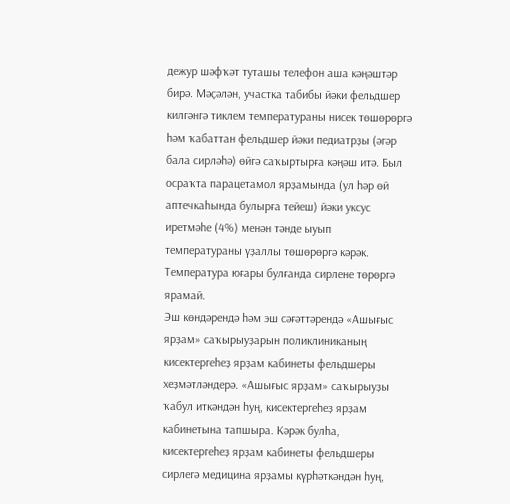дежур шәфҡәт туташы телефон аша кәңәштәр бирә. Мәҫәлән, участка табибы йәки фельдшер килгәнгә тиклем температураны нисек төшөрөргә һәм ҡабаттан фельдшер йәки педиатрҙы (әгәр бала сирләһә) өйгә саҡыртырға кәңәш итә. Был осраҡта парацетамол ярҙамында (ул һәр өй аптечкаһында булырға тейеш) йәки уксус иретмәһе (4%) менән тәнде ыуып температураны үҙаллы төшөрөргә кәрәк. Температура юғары булғанда сирлене төрөргә ярамай.
Эш көндәрендә һәм эш сәғәттәрендә «Ашығыс ярҙам» саҡырыуҙарын поликлиниканың кисектергеһеҙ ярҙам кабинеты фельдшеры хеҙмәтләндерә. «Ашығыс ярҙам» саҡырыуҙы ҡабул иткәндән һуң, кисектергеһеҙ ярҙам кабинетына тапшыра. Кәрәк булһа, кисектергеһеҙ ярҙам кабинеты фельдшеры сирлегә медицина ярҙамы күрһәткәндән һуң,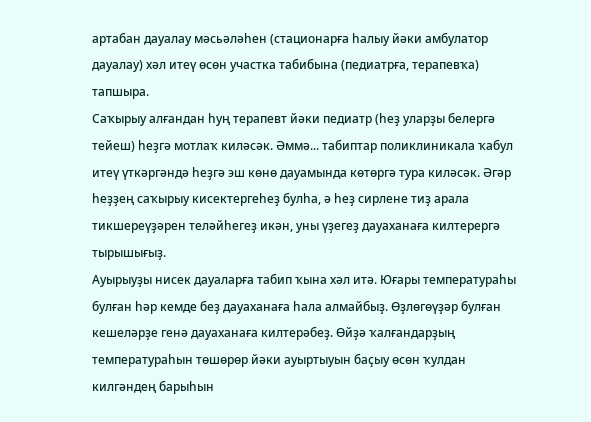артабан дауалау мәсьәләһен (стационарға һалыу йәки амбулатор дауалау) хәл итеү өсөн участка табибына (педиатрға, терапевҡа) тапшыра.
Саҡырыу алғандан һуң терапевт йәки педиатр (һеҙ уларҙы белергә тейеш) һеҙгә мотлаҡ киләсәк. Әммә... табиптар поликлиникала ҡабул итеү үткәргәндә һеҙгә эш көнө дауамында көтөргә тура киләсәк. Әгәр һеҙҙең саҡырыу кисектергеһеҙ булһа, ә һеҙ сирлене тиҙ арала тикшереүҙәрен теләйһегеҙ икән, уны үҙегеҙ дауаханаға килтерергә тырышығыҙ.
Ауырыуҙы нисек дауаларға табип ҡына хәл итә. Юғары температураһы булған һәр кемде беҙ дауаханаға һала алмайбыҙ. Өҙлөгөүҙәр булған кешеләрҙе генә дауаханаға килтерәбеҙ. Өйҙә ҡалғандарҙың температураһын төшөрөр йәки ауыртыуын баҫыу өсөн ҡулдан килгәндең барыһын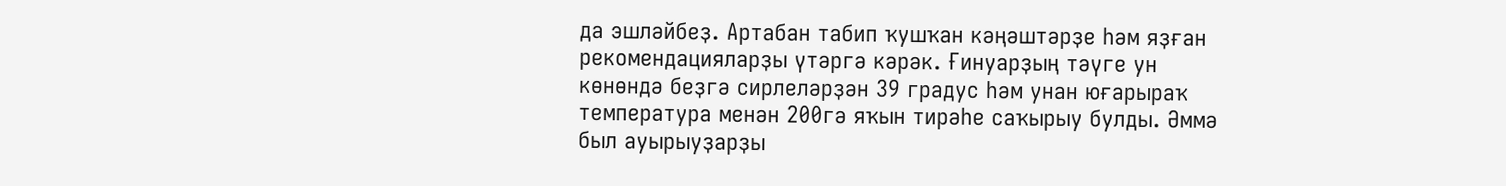да эшләйбеҙ. Артабан табип ҡушҡан кәңәштәрҙе һәм яҙған рекомендацияларҙы үтәргә кәрәк. Ғинуарҙың тәүге ун көнөндә беҙгә сирлеләрҙән 39 градус һәм унан юғарыраҡ температура менән 200гә яҡын тирәһе саҡырыу булды. Әммә был ауырыуҙарҙы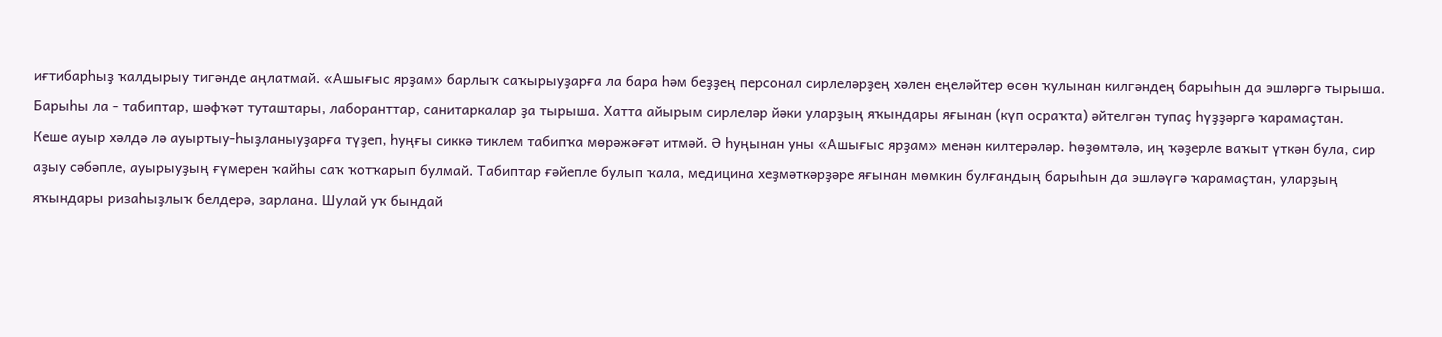иғтибарһыҙ ҡалдырыу тигәнде аңлатмай. «Ашығыс ярҙам» барлыҡ саҡырыуҙарға ла бара һәм беҙҙең персонал сирлеләрҙең хәлен еңеләйтер өсөн ҡулынан килгәндең барыһын да эшләргә тырыша. Барыһы ла - табиптар, шәфҡәт туташтары, лаборанттар, санитаркалар ҙа тырыша. Хатта айырым сирлеләр йәки уларҙың яҡындары яғынан (күп осраҡта) әйтелгән тупаҫ һүҙҙәргә ҡарамаҫтан.
Кеше ауыр хәлдә лә ауыртыу-һыҙланыуҙарға түҙеп, һуңғы сиккә тиклем табипҡа мөрәжәғәт итмәй. Ә һуңынан уны «Ашығыс ярҙам» менән килтерәләр. Һөҙөмтәлә, иң ҡәҙерле ваҡыт үткән була, сир аҙыу сәбәпле, ауырыуҙың ғүмерен ҡайһы саҡ ҡотҡарып булмай. Табиптар ғәйепле булып ҡала, медицина хеҙмәткәрҙәре яғынан мөмкин булғандың барыһын да эшләүгә ҡарамаҫтан, уларҙың яҡындары ризаһыҙлыҡ белдерә, зарлана. Шулай уҡ бындай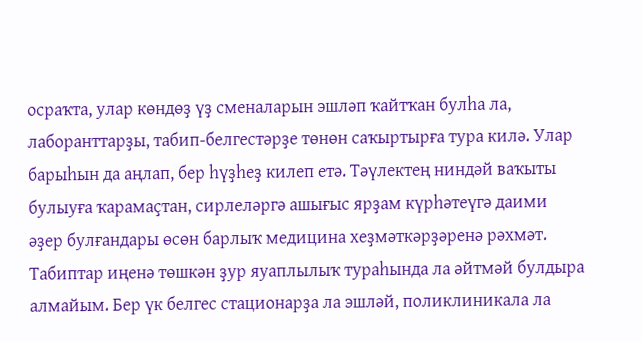осраҡта, улар көндөҙ үҙ сменаларын эшләп ҡайтҡан булһа ла, лаборанттарҙы, табип-белгестәрҙе төнөн саҡыртырға тура килә. Улар барыһын да аңлап, бер һүҙһеҙ килеп етә. Тәүлектең ниндәй ваҡыты булыуға ҡарамаҫтан, сирлеләргә ашығыс ярҙам күрһәтеүгә даими әҙер булғандары өсөн барлыҡ медицина хеҙмәткәрҙәренә рәхмәт.
Табиптар иңенә төшкән ҙур яуаплылыҡ тураһында ла әйтмәй булдыра алмайым. Бер үк белгес стационарҙа ла эшләй, поликлиникала ла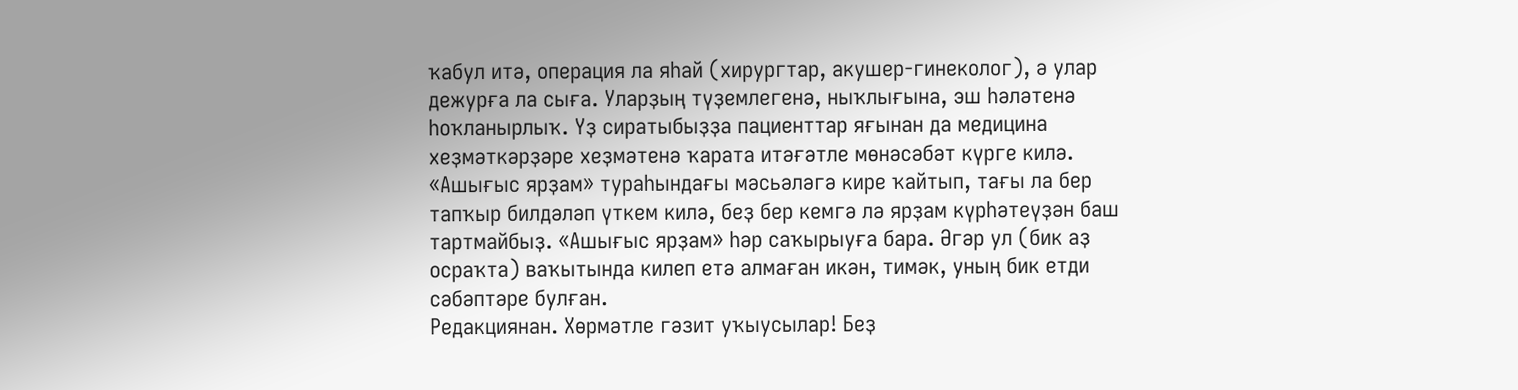ҡабул итә, операция ла яһай (хирургтар, акушер-гинеколог), ә улар дежурға ла сыға. Уларҙың түҙемлегенә, ныҡлығына, эш һәләтенә һоҡланырлыҡ. Үҙ сиратыбыҙҙа пациенттар яғынан да медицина хеҙмәткәрҙәре хеҙмәтенә ҡарата итәғәтле мөнәсәбәт күрге килә.
«Ашығыс ярҙам» тураһындағы мәсьәләгә кире ҡайтып, тағы ла бер тапҡыр билдәләп үткем килә, беҙ бер кемгә лә ярҙам күрһәтеүҙән баш тартмайбыҙ. «Ашығыс ярҙам» һәр саҡырыуға бара. Әгәр ул (бик аҙ осраҡта) ваҡытында килеп етә алмаған икән, тимәк, уның бик етди сәбәптәре булған.
Редакциянан. Хөрмәтле гәзит уҡыусылар! Беҙ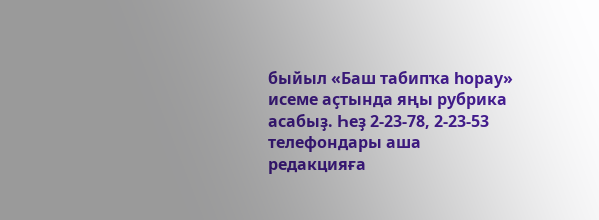быйыл «Баш табипҡа һорау» исеме аҫтында яңы рубрика асабыҙ. Һеҙ 2-23-78, 2-23-53 телефондары аша редакцияға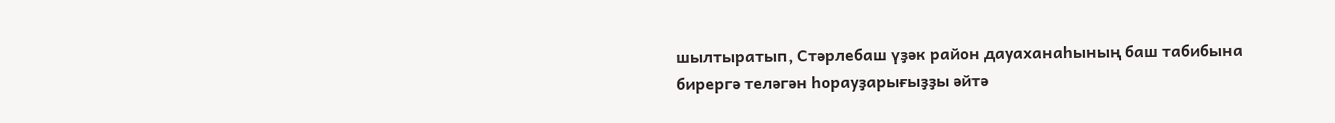шылтыратып, Стәрлебаш үҙәк район дауаханаһының баш табибына бирергә теләгән һорауҙарығыҙҙы әйтә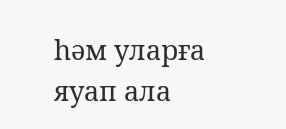һәм уларға яуап ала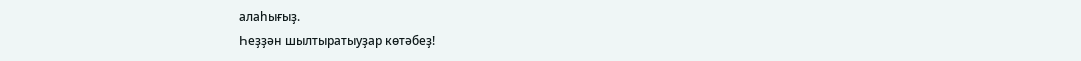алаһығыҙ.
Һеҙҙән шылтыратыуҙар көтәбеҙ!